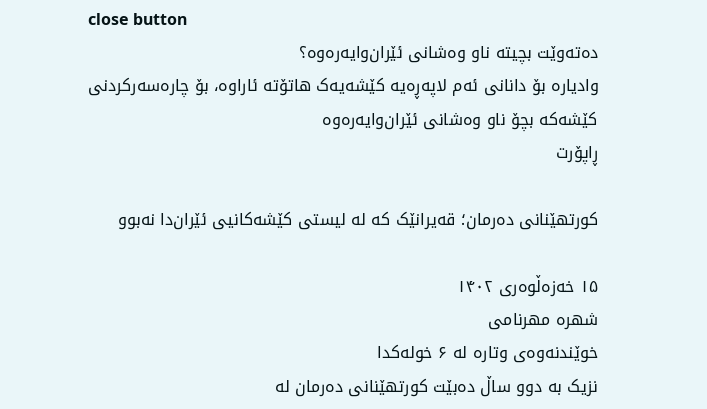close button
دەتەوێت بچیتە ناو وەشانی ئێران‌وایەرەوە؟
وادیارە بۆ دانانی ئەم لاپەڕەیە کێشەیەک هاتۆتە ئاراوە، بۆ چارەسەرکردنی کێشەکە بچۆ ناو وەشانی ئێران‌وایەرەوە
ڕاپۆرت

کورتهێنانی دەرمان؛ قەیرانێک کە لە لیستی کێشەکانیی ئێران‌دا نەبوو

۱۵ خەزەڵوەری ۱۴۰۲
شهره مهرنامی
خوێندنەوەی وتارە لە ۶ خولەکدا
نزیک بە دوو ساڵ دەبێت کورتهێنانی دەرمان لە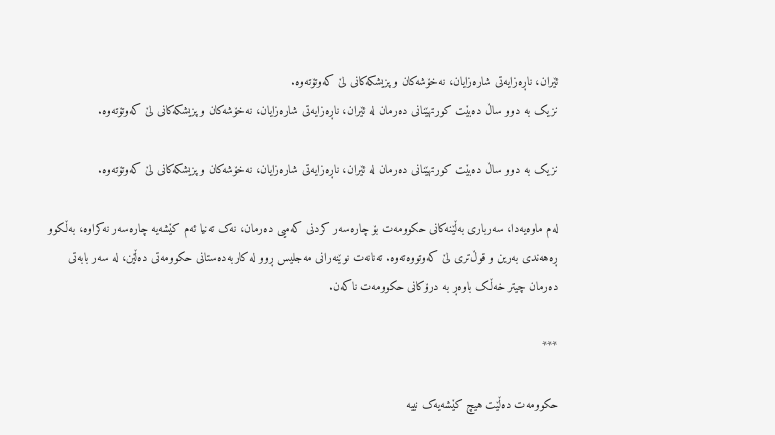ئێران، ناڕەزایەتی شارەزایان، نەخۆشەکان و پزیشکەکانی لێ کەوتۆتەوە.
نزیک بە دوو ساڵ دەبێت کورتهێنانی دەرمان لە ئێران، ناڕەزایەتی شارەزایان، نەخۆشەکان و پزیشکەکانی لێ کەوتۆتەوە.

نزیک بە دوو ساڵ دەبێت کورتهێنانی دەرمان لە ئێران، ناڕەزایەتی شارەزایان، نەخۆشەکان و پزیشکەکانی لێ کەوتۆتەوە.

لەم ماوەیەدا، سەرباری بەڵێنەکانی حکوومەت بۆ چارەسەر کردنی کەمیی دەرمان، نەک تەنیا ئەم کێشەیە چارەسەر نەکراوە، بەڵکوو ڕەهەندی بەرین و قوڵ‌تری لێ کەوتووەتەوە. تەنانەت نوێنەرانی مەجلیس ڕوو لە کاربەدەستانی حکوومەتی دەڵێن، لە سەر بابەتی دەرمان چیتر خەڵک باوەڕ بە درۆکانی حکوومەت ناکەن.

***

حکوومەت دەڵێت هیچ کێشەیەک نییە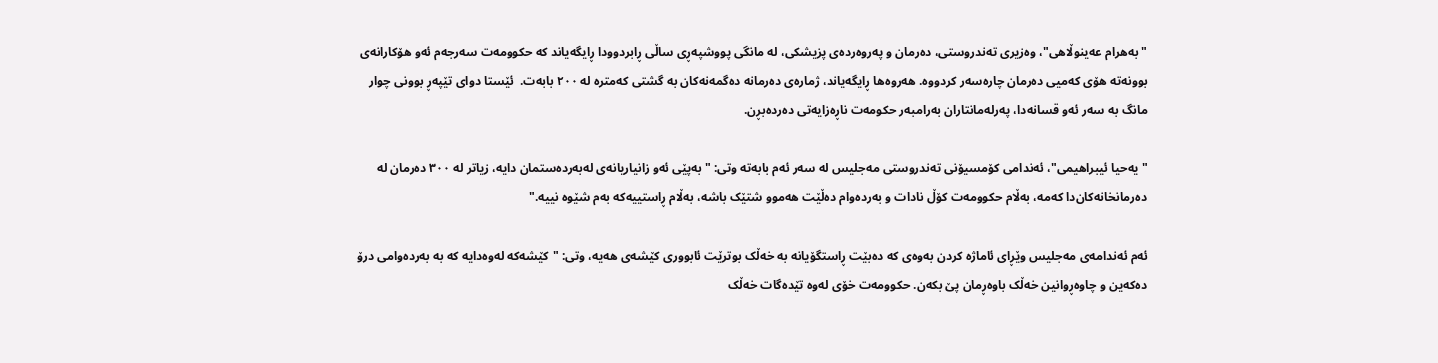"بەهرام عەینوڵاهی"، وەزیری تەندروستی، دەرمان و پەروەردەی پزیشکی، لە مانگی پووشپەڕی ساڵی ڕابردوودا ڕایگەیاند کە حکوومەت سەرجەم ئەو هۆکارانەی بوونەتە هۆی کەمیی دەرمان چارەسەر کردووە. هەروەها ڕایگەیاند، ژمارەی دەرمانە دەگمەنەکان بە گشتی کەمترە لە ٢٠٠ بابەت.  ئێستا دوای تێپەڕ بوونی چوار مانگ بە سەر ئەو قسانەدا، پەرلەمانتاران بەرامبەر حکومەت ناڕەزایەتی دەردەبڕن.

"یەحیا ئیبراهیمی"، ئەندامی کۆمسیۆنی تەندروستی مەجلیس لە سەر ئەم بابەتە وتی: "بەپێی ئەو زانیاریانەی لەبەردەستمان دایە، زیاتر لە ۳۰۰ دەرمان لە دەرمانخانەکان‌دا کەمە، بەڵام حکوومەت کۆڵ نادات و بەردەوام دەڵێت هەموو شتێک باشە، بەڵام ڕاستییەکە بەم شێوە نییە."

ئەم ئەندامەی مەجلیس وێڕای ئاماژە کردن بەوەی کە دەبێت ڕاستگۆیانە بە خەڵک بوترێت ئابووری کێشەی هەیە، وتی: "کێشەکە لەوەدایە کە بە بەردەوامی درۆ دەکەین و چاوەڕوانین خەڵک باوەڕمان پێ بکەن. حکوومەت خۆی لەوە تێدەگات خەڵک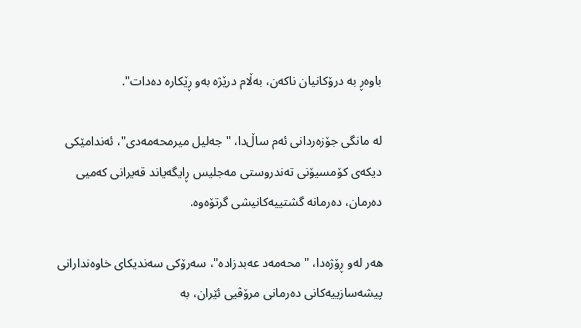باوەڕ بە درۆکانیان ناکەن، بەڵام درێژە بەو ڕێکارە دەدات".

لە مانگی جۆزەردانی ئەم ساڵ‌دا، "جەلیل میرمحەمەدی"، ئەندامێکی دیکەی کۆمسیۆنی تەندروستی مەجلیس ڕایگەیاند قەیرانی کەمیی دەرمان، دەرمانە گشتییەکانیشی گرتۆەوە.

هەر لەو ڕۆژەدا، "محەمەد عەبدزادە"، سەرۆکی سەندیکای خاوەندارانی پیشەسازییەکانی دەرمانی مرۆڤیی ئێران، بە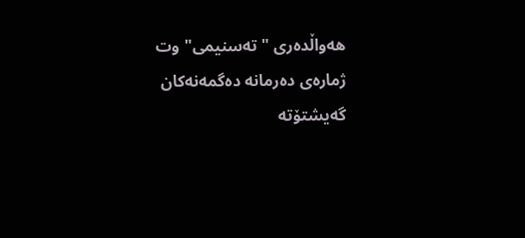هەواڵدەری "تەسنیمی" وت ژمارەی دەرمانە دەگمەنەکان گەیشتۆتە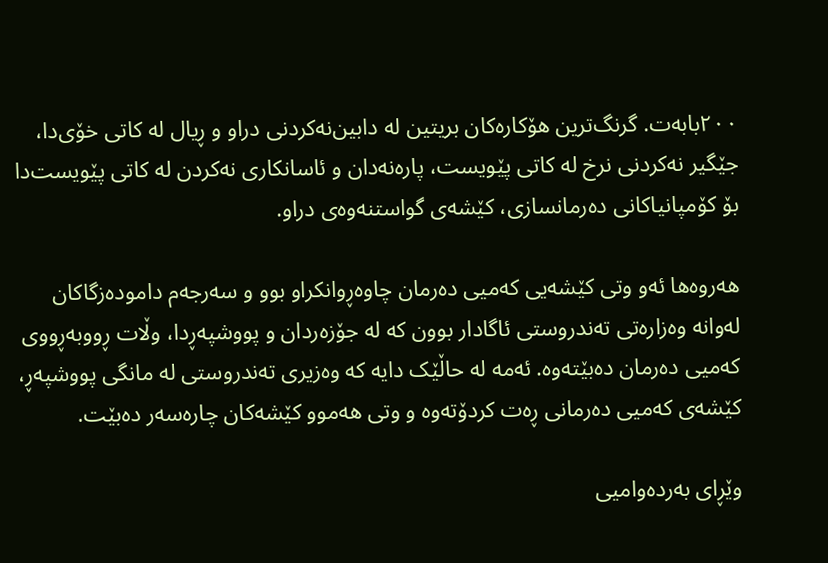۲۰۰بابەت. گرنگ‌ترین هۆکارەکان بریتین لە دابین‌نەکردنی دراو و ڕیال لە کاتی خۆی‌دا، جێگیر نەکردنی نرخ لە کاتی پێویست‌، پارەنەدان و ئاسانکاری نەکردن لە کاتی پێویست‌دا بۆ کۆمپانیاکانی دەرمانسازی، کێشەی گواستنەوەی دراو.

هەروەها ئەو وتی کێشەیی کەمیی دەرمان چاوەڕوانکراو بوو و سەرجەم دامودەزگاکان لەوانە وەزارەتی تەندروستی ئاگادار بوون کە لە جۆزەردان و پووشپەڕدا، وڵات ڕووبەڕووی کەمیی دەرمان دەبێتەوە. ئەمە لە حاڵێک دایە کە وەزیری تەندروستی لە مانگی پووشپەڕ، کێشەی کەمیی دەرمانی ڕەت کردۆتەوە و وتی هەموو کێشەکان چارەسەر دەبێت.

وێڕای بەردەوامیی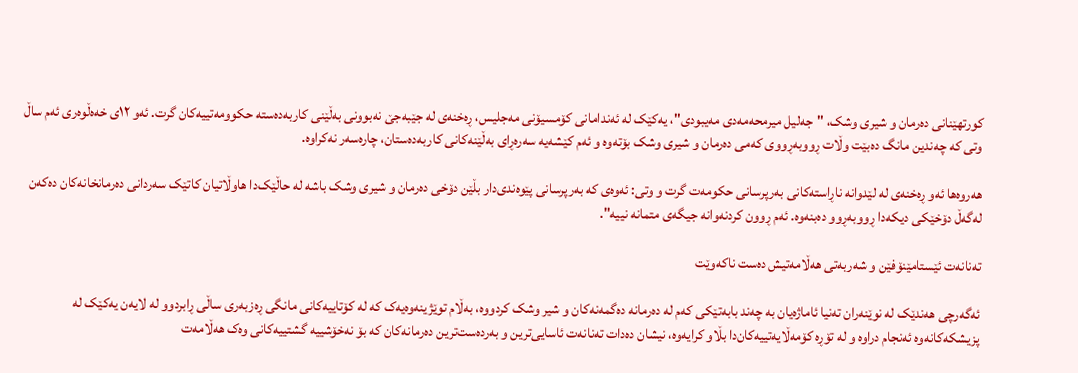کورتهێنانی دەرمان و شیری وشک، "جەلیل میرمحەمەدی مەیبودی"، یەکێک لە ئەندامانی کۆمسیۆنی مەجلیس، ڕەخنەی لە جێبەجێ نەبوونی بەڵێنی کاربەدەستە حکوومەتییەکان گرت. ئەو ۱۲ی خەەڵوەری ئەم ساڵ وتی کە چەندین مانگ دەبێت وڵات ڕووبەڕووی کەمی دەرمان و شیری وشک بۆتەوە و ئەم کێشەیە سەرەڕای بەڵێنەکانی کاربەدەستان، چارەسەر نەکراوە.

هەروەها ئەو ڕەخنەی لە لێدوانە ناڕاستەکانی بەرپرسانی حکومەت گرت و وتی: ئەوەی کە بەرپرسانی پێوەندی‌دار بڵێن دۆخی دەرمان و شیری وشک باشە لە حاڵێک‌دا هاوڵاتیان کاتێک سەردانی دەرمانخانەکان دەکەن لەگەڵ دۆخێکی دیکەدا ڕووبەڕوو دەبنەوە. ئەم ڕوون کردنەوانە جیگەی متمانە نییە".

تەنانەت ئێستامێنۆفێن و شەربەتی هەڵامەتیش دەست ناکەوێت

ئەگەرچی هەندێک لە نوێنەران تەنیا ئاماژەیان بە چەند بابەتێکی کەم لە دەرمانە دەگمەنەکان و شیر وشک کردووە، بەڵام توێژینەوەیەک کە لە کۆتاییەکانی مانگی ڕەزبەری ساڵی ڕابردوو لە لایەن یەکێک لە پزیشکەکانەوە ئەنجام دراوە و لە تۆڕە کۆمەڵایەتییەکان‌دا بڵاو کرایەوە، نیشان دەدات تەنانەت ئاسایی‌ترین و بەردەست‌ترین دەرمانەکان کە بۆ نەخۆشییە گشتییەکانی وەک هەڵامەت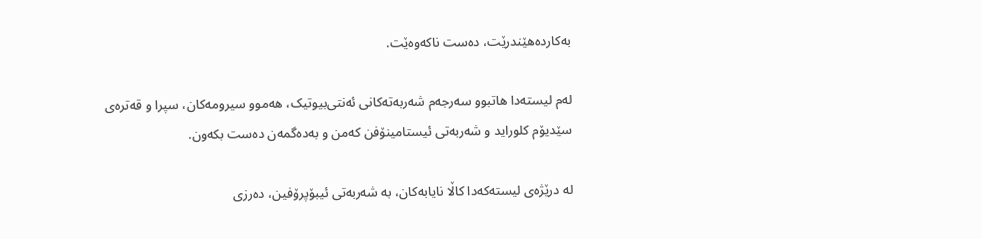بەکاردەهێندرێت، دەست ناکەوەێت.

لەم لیستەدا هاتبوو سەرجەم شەربەتەکانی ئەنتی‌بیوتیک، هەموو سیرومەکان، سپرا و قەترەی سێدیۆم کلوراید و شەربەتی ئیستامینۆفن کەمن و بەدەگمەن دەست بکەون.

لە درێژەی لیستەکەدا کاڵا نایابەکان، بە شەربەتی ئیبۆپرۆفین، دەرزی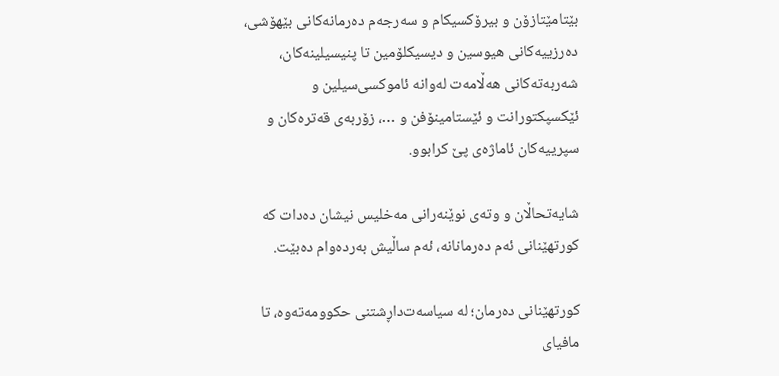بێتامێتازۆن و بیرۆکسیکام و سەرجەم دەرمانەکانی بێهۆشی، دەرزییەکانی هیوسین و دیسیکلۆمین تا پنیسیلینەکان، شەربەتەکانی هەڵامەت لەوانە ئاموکسی‌سیلین و ئێکسپکتورانت و ئێستامینۆفن و …، زۆربەی قەترەکان و سپرییەکان ئاماژەی پێ کرابوو.

شایەتحاڵان و وتەی نوێنەرانی مەخلیس نیشان دەدات کە کورتهێنانی ئەم دەرمانانە، ئەم ساڵیش بەردەوام دەبێت.

کورتهێنانی دەرمان؛ لە سیاسەت‌داڕشتنی حکوومەتەوە، تا مافیای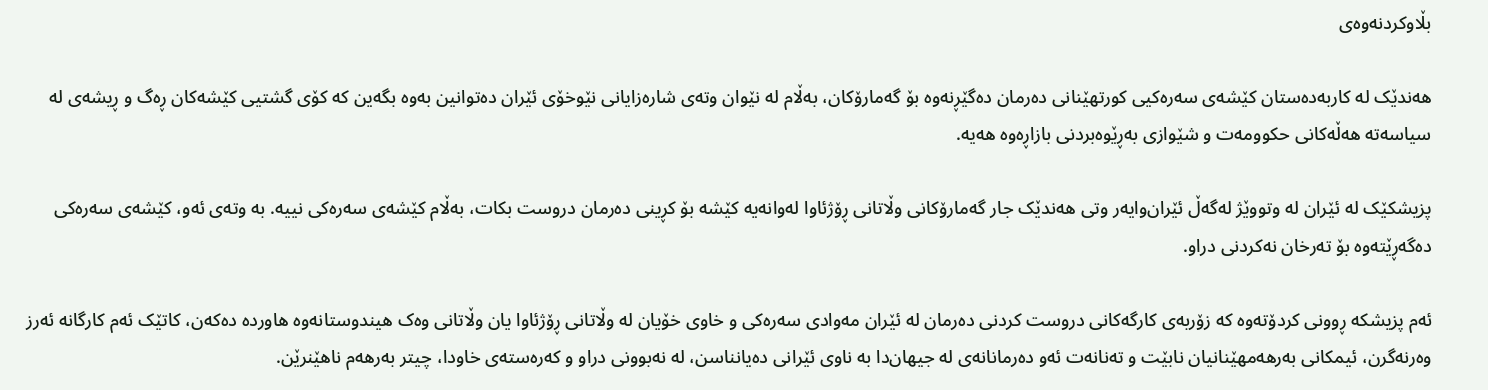بڵاوکردنەوەی

هەندێک لە کاربەدەستان کێشەی سەرەکیی کورتهێنانی دەرمان دەگێڕنەوە بۆ گەمارۆکان، بەڵام لە نێوان وتەی شارەزایانی نێوخۆی ئێران دەتوانین بەوە بگەین کە کۆی گشتیی کێشەکان ڕەگ و ڕیشەی لە سیاسەتە هەڵەکانی حکوومەت و شێوازی بەڕێوەبردنی بازاڕەوە هەیە.

پزیشکێک لە ئێران لە وتووێژ لەگەڵ ئێران‌وایەر وتی هەندێک جار گەمارۆکانی وڵاتانی ڕۆژئاوا لەوانەیە کێشە بۆ کڕینی دەرمان دروست بکات، بەڵام کێشەی سەرەکی نییە. بە وتەی ئەو، کێشەی سەرەکی دەگەڕێتەوە بۆ تەرخان نەکردنی دراو.

ئەم پزیشکە ڕوونی کردۆتەوە کە زۆربەی کارگەکانی دروست کردنی دەرمان لە ئێران مەوادی سەرەکی و خاوی خۆیان لە وڵاتانی ڕۆژئاوا یان وڵاتانی وەک هیندوستانەوە هاوردە دەکەن، کاتێک ئەم کارگانە ئەرز وەرنەگرن، ئیمکانی بەرهەمهێنانیان نابێت و تەنانەت ئەو دەرمانانەی لە جیهان‌دا بە ناوی ئێرانی دەیانناسن، لە نەبوونی دراو و کەرەستەی خاودا، چیتر بەرهەم ناهێنرێن.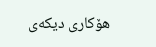هۆکاری دیکەی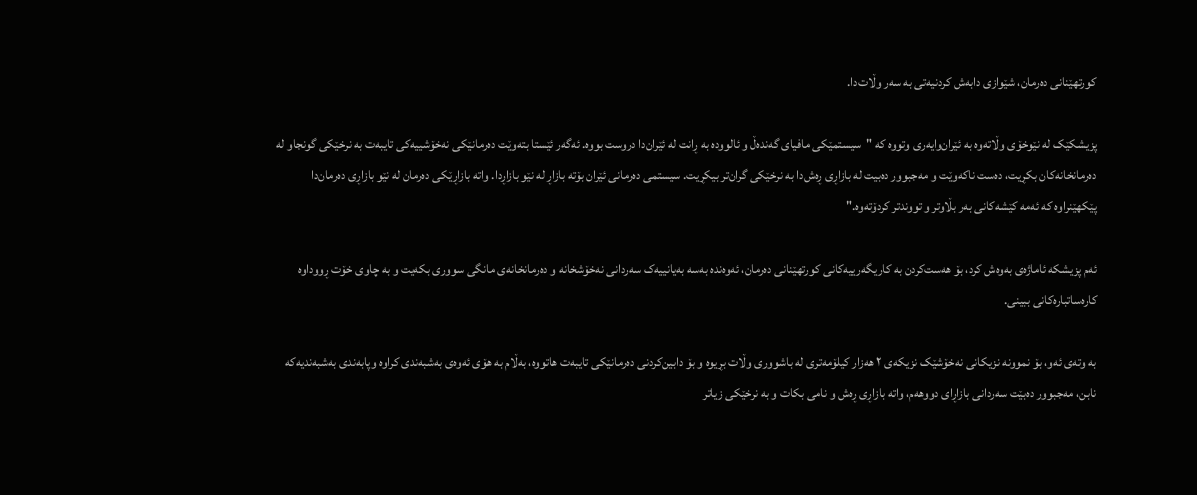کورتهێنانی دەرمان، شێوازی دابەش کردنیەتی بە سەر وڵات‌دا.

پزیشکێک لە نێوخۆی وڵاتەوە بە ئێران‌وایەری وتووە کە "سیستمێکی مافیای گەندەڵ و ئالوودە بە ڕانت لە ئێران‌دا دروست بووە. ئەگەر ئێستا بتەوێت دەرمانێکی نەخۆشییەکی تایبەت بە نرخێکی گونجاو لە دەرمانخانەکان بکڕیت، دەست ناکەوێت و مەجبوور دەبیت لە بازاڕی ڕەش‌دا بە نرخێکی گران‌تر بیکڕیت. سیستمی دەرمانی ئێران بۆتە بازاڕ لە نێو بازاڕدا. واتە بازاڕێکی دەرمان لە نێو بازاڕی دەرمان‌دا پێکهێنراوە کە ئەمە کێشەکانی بەر بڵاوتر و تووندتر کردۆتەوە."

ئەم پزیشکە ئاماژەی بەوەش کرد، بۆ هەست‌کردن بە کاریگەرییەکانی کورتهێنانی دەرمان، ئەوەندە بەسە بەیانییەک سەردانی نەخۆشخانە و دەرمانخانەی مانگی سووری بکەیت و بە چاوی خۆت ڕووداوە کارەساتبارەکانی ببینی.

بە وتەی ئەو، بۆ نموونە نزیکانی نەخۆشێک نزیکەی ٢ هەزار کیلۆمەتری لە باشووری وڵات بڕیوە و بۆ دابین‌کردنی دەرمانێکی تایبەت هاتووە، بەڵام بە هۆی ئەوەی بەشبەندی کراوە وپابەندی بەشبەندیەکە نابن، مەجبوور دەبێت سەردانی بازاڕای دووهەم، واتە بازاڕی ڕەش و نامی بکات و بە نرخێکی زیاتر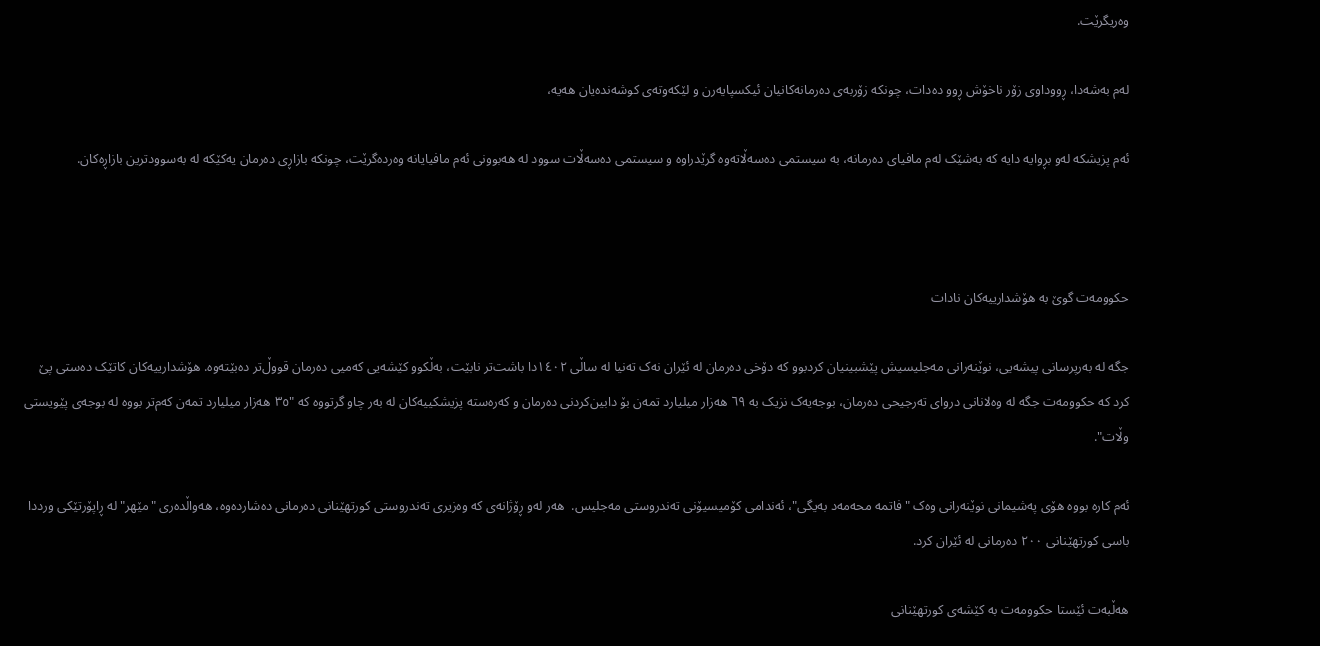وەریگرێت.

لەم بەشەدا، ڕووداوی زۆر ناخۆش ڕوو دەدات، چونکە زۆربەی دەرمانەکانیان ئیکسپایەرن و لێکەوتەی کوشەندەیان هەیە،

ئەم پزیشکە لەو بڕوایە دایە کە بەشێک لەم مافیای دەرمانە، بە سیستمی دەسەڵاتەوە گرێدراوە و سیستمی دەسەڵات سوود لە هەبوونی ئەم مافیایانە وەردەگرێت، چونکە بازاڕی دەرمان یەکێکە لە بەسوودترین بازاڕەکان.



حکوومەت گوێ بە هۆشدارییەکان نادات

جگە لە بەرپرسانی پیشەیی، نوێنەرانی مەجلیسیش پێشبینیان کردبوو کە دۆخی دەرمان لە ئێران نەک تەنیا لە ساڵی ۱٤۰۲‌دا باشت‌تر نابێت، بەڵکوو کێشەیی کەمیی دەرمان قووڵ‌تر دەبێتەوە. هۆشدارییەکان کاتێک دەستی پێ کرد کە حکوومەت جگە لە وەلانانی دروای تەرجیحی دەرمان، بوجەیەک نزیک بە ٦۹ هەزار میلیارد تمەن بۆ دابین‌کردنی دەرمان و کەرەستە پزیشکییەکان لە بەر چاو گرتووە کە "۳٥ هەزار میلیارد تمەن کەم‌تر بووە لە بوجەی پێویستی وڵات".

ئەم کارە بووە هۆی پەشیمانی نوێنەرانی وەک "فاتمە محەمەد بەیگی"، ئەندامی کۆمیسیۆنی تەندروستی مەجلیس.  هەر لەو ڕۆژانەی کە وەزیری تەندروستی کورتهێنانی دەرمانی دەشاردەوە، هەواڵدەری "مێهر" لە ڕاپۆرتێکی ورددا باسی کورتهێنانی ٢٠٠ دەرمانی لە ئێران کرد.

هەڵبەت ئێستا حکوومەت بە کێشەی کورتهێنانی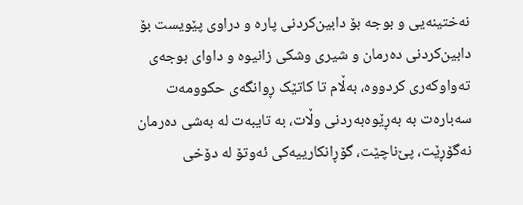نەختینەیی و بوجە بۆ دابین‌کردنی پارە و دراوی پێویست بۆ دابین‌کردنی دەرمان و شیری وشکی زانیوە و داوای بوجەی تەواوکەری کردووە، بەڵام تا کاتێک ڕوانگەی حکوومەت سەبارەت بە بەڕێوەبەردنی وڵات، بە تایبەت لە بەشی دەرمان نەگۆڕێت، پێ‌ناچێت، گۆڕانکارییەکی ئەوتۆ لە دۆخی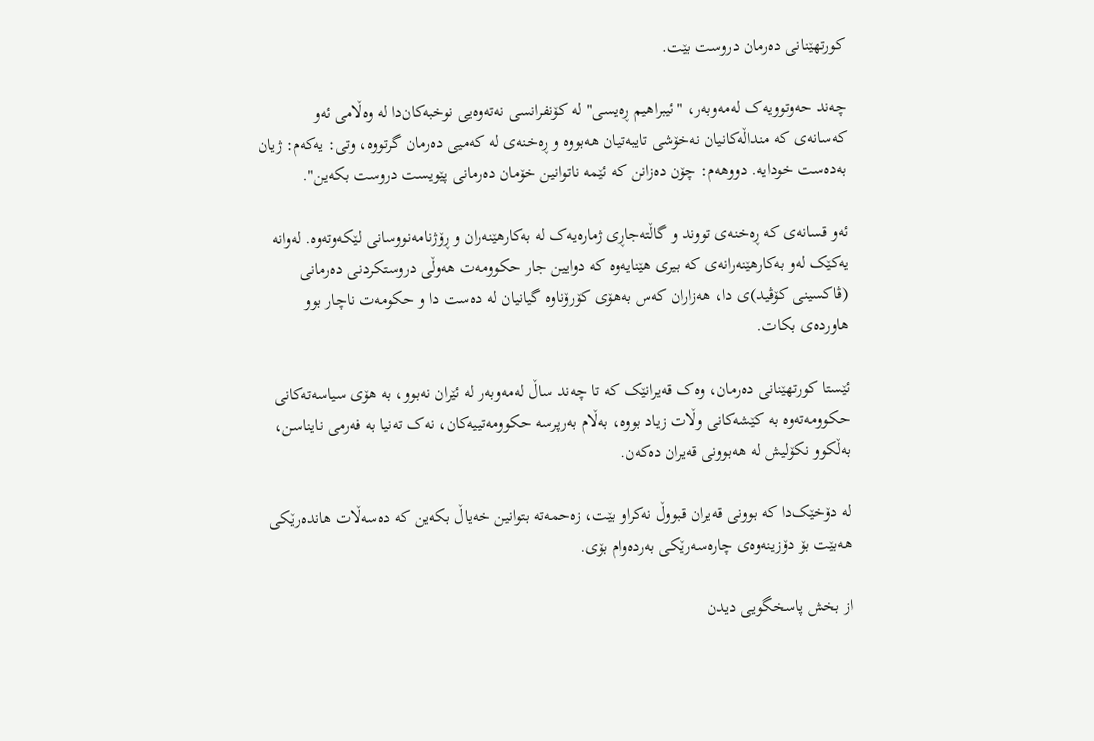کورتهێنانی دەرمان دروست بێت.

چەند حەوتوویەک لەمەوبەر، "ئیبراهیم ڕەیسی" لە کۆنفرانسی نەتەوەیی نوخبەکان‌دا لە وەڵامی ئەو کەسانەی کە منداڵەکانیان نەخۆشی تایبەتیان هەبووە و ڕەخنەی لە کەمیی دەرمان گرتووە، وتی: یەکەم: ژیان بەدەست خودایە. دووهەم: چۆن دەزانن کە ئێمە ناتوانین خۆمان دەرمانی پێویست دروست بکەین".

ئەو قسانەی کە ڕەخنەی تووند و گاڵتەجاڕی ژمارەیەک لە بەکارهێنەران و ڕۆژنامەنووسانی لێکەوتەوە. لەوانە یەکێک لەو بەکارهێنەرانەی کە بیری هێنایەوە کە دوایین جار حکوومەت هەوڵی دروستکردنی دەرمانی (ڤاکسینی کۆڤید)ی دا، هەزاران کەس بەهۆی کۆرۆناوە گیانیان لە دەست دا و حکومەت ناچار بوو هاوردەی بکات.

ئێستا کورتهێنانی دەرمان، وەک قەیرانێک کە تا چەند ساڵ لەمەوبەر لە ئێران نەبوو، بە هۆی سیاسەتەکانی حکوومەتەوە بە کێشەکانی وڵات زیاد بووە، بەڵام بەرپرسە حکوومەتییەکان، نەک تەنیا بە فەرمی نایناسن، بەڵکوو نکۆلیش لە هەبوونی قەیران دەکەن.

لە دۆخێک‌دا کە بوونی قەیران قبووڵ نەکراو بێت، زەحمەتە بتوانین خەیاڵ بکەین کە دەسەڵات هاندەرێکی هەبێت بۆ دۆزینەوەی چارەسەرێکی بەردەوام بۆی.

از بخش پاسخگویی دیدن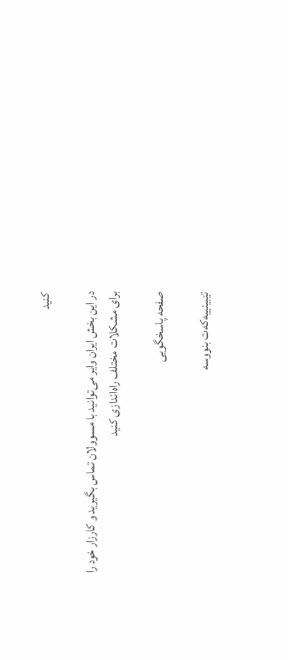کنید

در این بخش ایران وایر می‌توانید با مسوولان تماس بگیرید و کارزار خود را برای مشکلات مختلف راه‌اندازی کنید

صفحه پاسخگویی

تێبینییەکەت بنووسە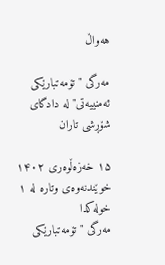هەواڵ

مەرگی "تۆمەتبارێکی ئەمنییەتی" لە دادگای شۆڕشی تاران

۱۵ خەزەڵوەری ۱۴۰۲
خوێندنەوەی وتارە لە ۱ خولەکدا
مەرگی "تۆمەتبارێکی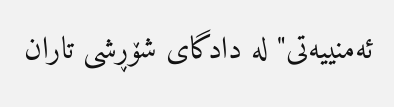ئەمنییەتی" لە دادگای شۆڕشی تاران